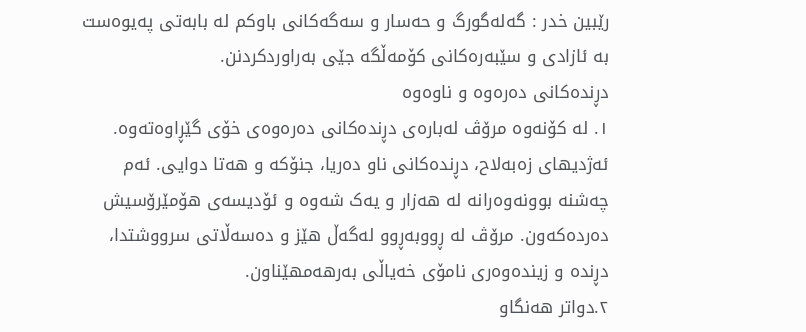رێبین خدر : گەلەگورگ و حەسار و سەگەکانی باوکم لە بابەتی پەیوەست بە ئازادی و سێبەرەکانی کۆمەڵگە جێی بەراوردکردنن.
دڕندەکانی دەرەوە و ناوەوە
١. لە کۆنەوە مرۆڤ لەبارەی دڕندەکانی دەرەوەی خۆی گێڕاوەتەوە. ئەژدیهای زەبەلاح، دڕندەکانی ناو دەریا، جنۆکە و هەتا دوایی. ئەم چەشنە بوونەوەرانە لە هەزار و یەک شەوە و ئۆدیسەی هۆمێرۆسیش دەردەکەون. مرۆڤ لە ڕووبەڕوو لەگەڵ هێز و دەسەڵاتی سرووشتدا، دڕندە و زیندەوەری نامۆی خەیاڵی بەرهەمهێناون.
٢.دواتر هەنگاو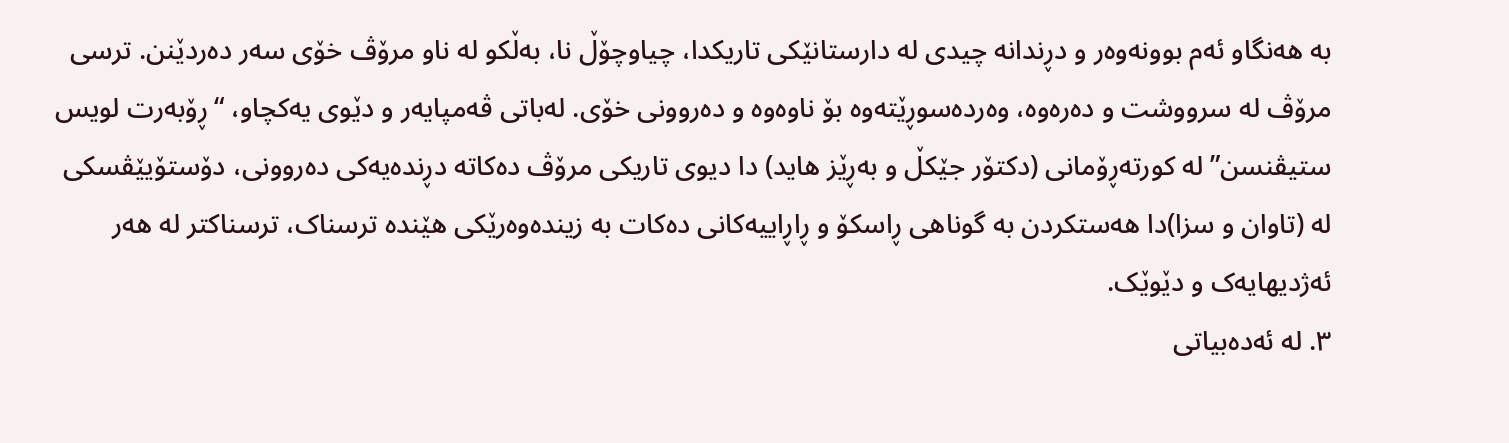بە هەنگاو ئەم بوونەوەر و دڕندانە چیدی لە دارستانێکی تاریکدا، چیاوچۆڵ نا، بەڵکو لە ناو مرۆڤ خۆی سەر دەردێنن. ترسی مرۆڤ لە سرووشت و دەرەوە، وەردەسوڕێتەوە بۆ ناوەوە و دەروونی خۆی. لەباتی ڤەمپایەر و دێوی یەکچاو، “ڕۆبەرت لویس ستیڤنسن” لە کورتەڕۆمانی (دکتۆر جێکڵ و بەڕێز هاید) دا دیوی تاریکی مرۆڤ دەکاتە دڕندەیەکی دەروونی، دۆستۆیێڤسکی لە (تاوان و سزا)دا هەستکردن بە گوناهی ڕاسکۆ و ڕاڕاییەکانی دەکات بە زیندەوەرێکی هێندە ترسناک، ترسناکتر لە هەر ئەژدیهایەک و دێوێک.
٣. لە ئەدەبیاتی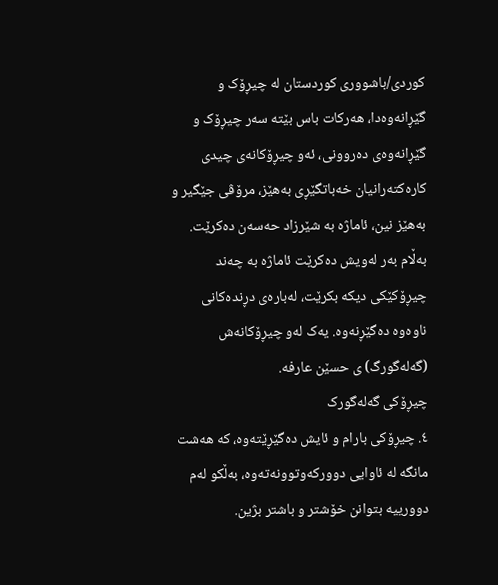کوردی/باشووری کوردستان لە چیڕۆک و گێڕانەوەدا، هەرکات باس بێتە سەر چیڕۆک و گێڕانەوەی دەروونی، ئەو چیڕۆکانەی چیدی کارەکتەرانیان خەباتگێڕی بەهێز، مرۆڤی جێگیر و بەهێز نین، ئاماژە بە شێرزاد حەسەن دەکرێت. بەڵام بەر لەویش دەکرێت ئاماژە بە چەند چیڕۆکێکی دیکە بکرێت، لەبارەی دڕندەکانی ناوەوە دەگێڕنەوە. یەک لەو چیڕۆکانەش (گەلەگورگ) ی حسێن عارفە.
چیڕۆکی گەلەگورک
٤. چیڕۆکی بارام و ئایش دەگێڕێتەوە، کە هەشت مانگە لە ئاوایی دوورکەوتوونەتەوە، بەڵکو لەم دوورییە بتوانن خۆشتر و باشتر بژین.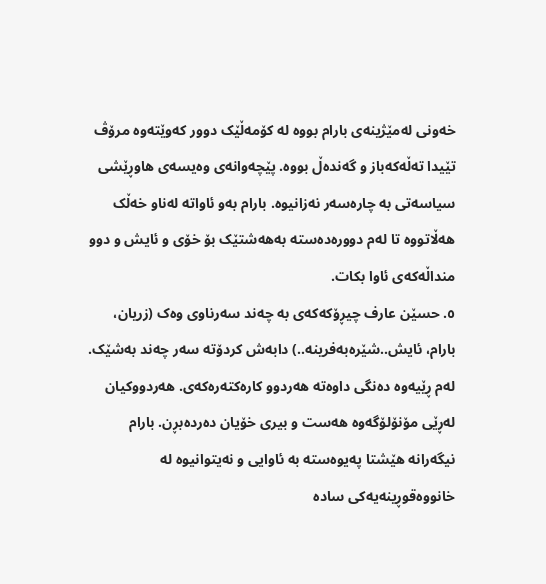خەونی لەمێژینەی بارام بووە لە کۆمەڵێک دوور کەوێتەوە مرۆڤ تێیدا تەڵەکەباز و گەندەڵ بووە. پێچەوانەی وەیسەی هاوڕێشی سیاسەتی بە چارەسەر نەزانیوە. بارام بەو ئاواتە لەناو خەڵک هەڵاتووە تا لەم دوورەدەستە بەهەشتێک بۆ خۆی و ئایش و دوو منداڵەکەی ئاوا بکات.
٥. حسێن عارف چیڕۆکەکەی بە چەند سەرناوی وەک (زریان، بارام، ئایش..شێرەبەفرینە..) دابەش کردۆتە سەر چەند بەشێک. لەم ڕێیەوە دەنگی داوەتە هەردوو کارەکتەرەکەی. هەردووکیان لەڕێی مۆنۆلۆگەوە هەست و بیری خۆیان دەردەبڕن. بارام نیگەرانە هێشتا پەیوەستە بە ئاوایی و نەیتوانیوە لە خانووەقوڕینەیەکی سادە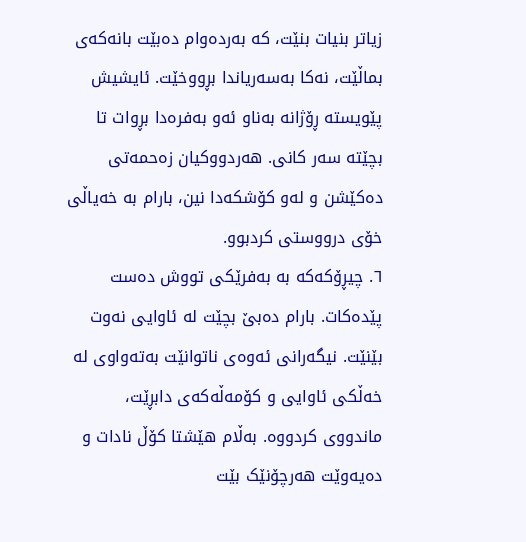زیاتر بنیات بنێت، کە بەردەوام دەبێت بانەکەی بماڵێت، نەکا بەسەریاندا بڕووخێت. ئایشیش پێویستە ڕۆژانە بەناو ئەو بەفرەدا بڕوات تا بچێتە سەر کانی. هەردووکیان زەحمەتی دەکێشن و لەو کۆشکەدا نین، بارام بە خەیاڵی خۆی درووستی کردبوو.
٦. چیڕۆکەکە بە بەفرێکی تووش دەست پێدەکات. بارام دەبێ بچێت لە ئاوایی نەوت بێنێت. نیگەرانی ئەوەی ناتوانێت بەتەواوی لە خەڵکی ئاوایی و کۆمەڵەکەی دابڕێت، ماندووی کردووە. بەڵام هێشتا کۆڵ نادات و دەیەوێت هەرچۆنێک بێت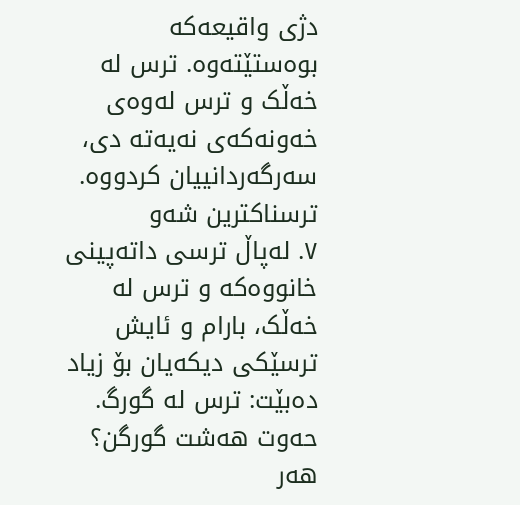دژی واقیعەکە بوەستێتەوە. ترس لە خەڵک و ترس لەوەی خەونەکەی نەیەتە دی، سەرگەردانییان کردووە.
ترسناکترین شەو
٧. لەپاڵ ترسی داتەپینی خانووەکە و ترس لە خەڵک، بارام و ئایش ترسێکی دیکەیان بۆ زیاد دەبێت: ترس لە گورگ. حەوت هەشت گورگن؟ هەر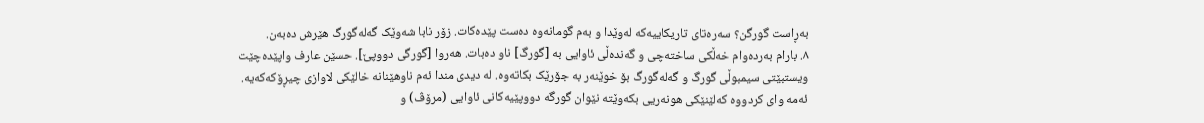بەڕاست گورگن؟ سەرەتای تاریکاییەکە لەوێدا و بەم گومانەوە دەست پێدەکات. زۆر نابا شەوێک گەلەگورگ هێرش دەبەن.
٨. بارام بەردەوام خەڵکی ساختەچی و گەندەڵی ئاوایی بە [گورگ] ناو دەبات. هەروا [گورگی دووپێ]. حسێن عارف واپێدەچێت ویستبێتی سیمبوڵی گورگ و گەلەگورگ بۆ خوێنەر بە جۆرێک بکاتەوە. لە دیدی مندا ئەم ناوهێنانە خالێکی لاوازی چیڕۆکەکەیە. ئەمە وای کردووە کەلێنێکی هونەریی بکەوێتە نێوان گورگە دووپێیەکانی ئاوایی (مرۆڤ) و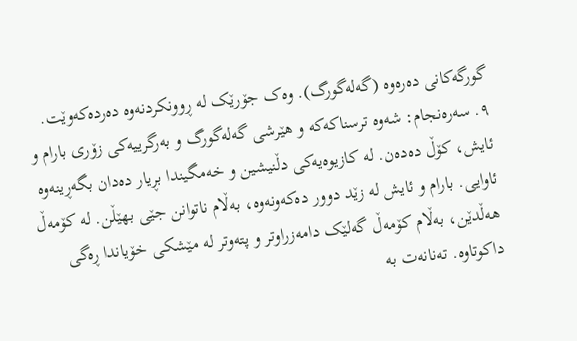گورگەکانی دەرەوە (گەلەگورگ). وەک جۆرێک لە ڕوونکردنەوە دەردەکەوێت.
٩. سەرەنجام: شەوە ترسناکەکە و هێرشی گەلەگورگ و بەرگرییەکی زۆری بارام و ئایش، کۆڵ دەدەن. لە کازیوەیەکی دڵنیشین و خەمگیندا بڕیار دەدان بگەڕینەوە ئاوایی. بارام و ئایش لە زێد دوور دەکەونەوە، بەڵام ناتوانن جێی بهێڵن. لە کۆمەڵ هەڵدێن، بەڵام کۆمەڵ گەلێک دامەزراوتر و پتەوتر لە مێشکی خۆیاندا ڕەگی داکوتاوە. تەنانەت بە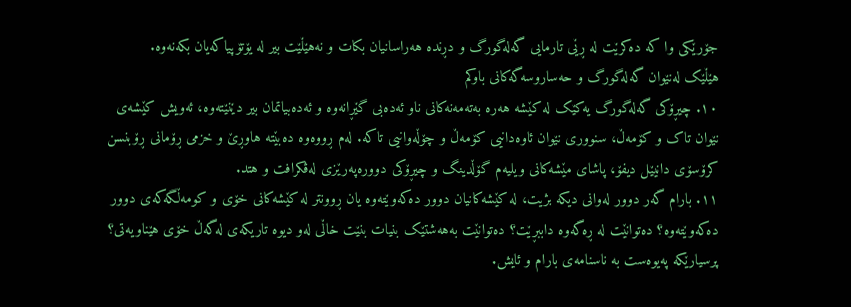جۆرێکی وا کە دەکرێت لە ڕێی تارمایی گەلەگورگ و دڕندە هەراسانیان بکات و نەهێڵێت بیر لە یۆتۆپیاکەیان بکەنەوە.
هێڵێک لەنێوان گەلەگورگ و حەساروسەگەکانی باوکم
١٠. چیڕۆکی گەلەگورگ یەکێک لە کێشە هەرە بەتەمەنەکانی ناو ئەدەبی گێڕانەوە و ئەدەبیاتمان بیر دێنێتەوە، ئەویش کێشەی نێوان تاک و کۆمەڵ، سنووری نێوان ئاوەدانیی کۆمەڵ و چۆڵەوانیی تاکە. لەم ڕووەوە دەبێتە هاوڕێ و خزمی ڕۆمانی ڕۆبنسن کرۆسۆی دانیێل دیفۆ، پاشای مێشەکانی ویلیەم گۆڵدینگ و چیڕۆکی دوورەپەرێزی لەڤکرافت و هتد.
١١. بارام گەر دوور لەوانی دیکە بژیت، لە کێشەکانیان دوور دەکەوێتەوە یان ڕوونتر لە کێشەکانی خۆی و کومەڵگەکەی دوور دەکەوێتەوە؟ دەتوانێت لە ڕەگەوە داببڕێت؟ دەتوانێت بەهەشتێک بنیات بنێت خاڵی لەو دیوە تاریکەی لەگەڵ خۆی هێناویەتی؟ پرسیارێکە پەیوەست بە ناسنامەی بارام و ئایش.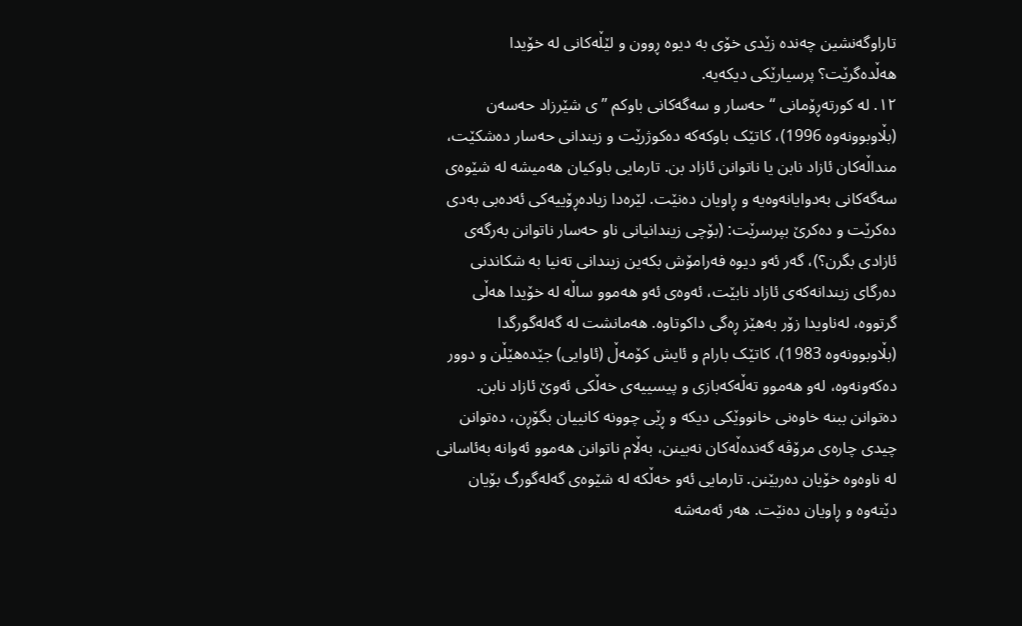تاراوگەنشین چەندە زێدی خۆی بە دیوە ڕوون و لێڵەکانی لە خۆیدا هەڵدەگرێت؟ پرسیارێکی دیکەیه.
١٢. لە کورتەڕۆمانی “حەسار و سەگەکانی باوکم ” ی شێرزاد حەسەن (بڵاوبوونەوە 1996)، کاتێک باوکەکە دەکوژرێت و زیندانی حەسار دەشكێت، منداڵەکان ئازاد نابن یا ناتوانن ئازاد بن. تارمایی باوکیان هەمیشە لە شێوەی سەگەکانی بەدوایانەوەیە و ڕاویان دەنێت. لێرەدا زیادەڕۆییەکی ئەدەبی بەدی دەکرێت و دەکرێ بپرسرێت: (بۆچی زیندانیانی ناو حەسار ناتوانن بەرگەی ئازادی بگرن؟)، گەر ئەو دیوە فەرامۆش بکەین زیندانی تەنیا بە شکاندنی دەرگای زیندانەکەی ئازاد نابێت، ئەوەی ئەو هەموو ساڵە لە خۆیدا هەڵی گرتووە، لەناویدا زۆر بەهێز ڕەگی داکوتاوە. هەمانشت لە گەلەگورگدا (بڵاوبوونەوە 1983)، کاتێک بارام و ئایش کۆمەڵ (ئاوایی) جێدەهێڵن و دوور دەکەونەوە، لەو هەموو تەڵەکەبازی و پیسییەی خەڵکی ئەوێ ئازاد نابن. دەتوانن ببنە خاوەنی خانووێکی دیکە و ڕێی چوونە کانییان بگۆڕن، دەتوانن چیدی چارەی مرۆڤە گەندەڵەکان نەبینن، بەڵام ناتوانن هەموو ئەوانە بەئاسانی لە ناوەوە خۆیان دەربێنن. تارمایی ئەو خەڵکە لە شێوەی گەلەگورگ بۆیان دێتەوە و ڕاویان دەنێت. هەر ئەمەشە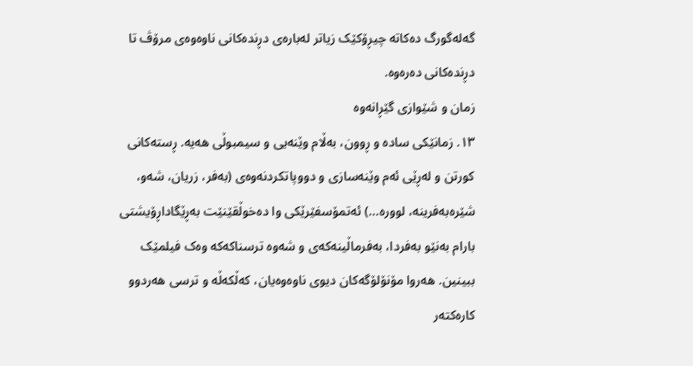گەلەگورگ دەکاتە چیڕۆکێک زیاتر لەبارەی دڕندەکانی ناوەوەی مرۆڤ تا دڕندەکانی دەرەوە.
زمان و شێوازی گێڕانەوە
١٣. زمانێکی سادە و ڕوون، بەڵام وێنەیی و سیمبوڵی هەیه. ڕستەکانی کورتن و لەڕێی ئەم وێنەسازی و دووپاتکردنەوەی (بەفر، زریان، شەو، شێرەبەفرینە، لوورە…) ئەتمۆسفێرێکی وا دەخوڵقێنێت بەڕێگاداڕۆیشتی بارام بەنێو بەفردا، بەفرماڵینەکەی و شەوە ترسناکەکە وەک فیلمێک ببینین. هەروا مۆنۆلۆگەکان دیوی ناوەوەیان، کەڵکەڵە و ترسی هەردوو کارەکتەر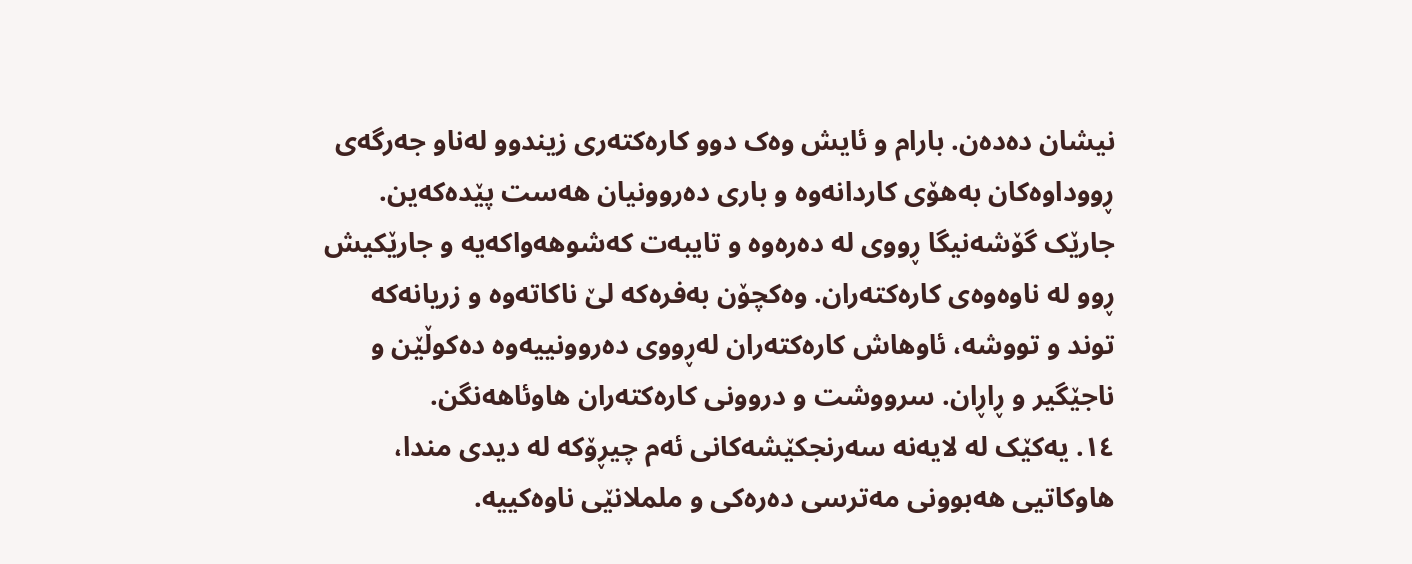نیشان دەدەن. بارام و ئایش وەک دوو کارەکتەری زیندوو لەناو جەرگەی ڕووداوەکان بەهۆی کاردانەوە و باری دەروونیان هەست پێدەکەین. جارێک گۆشەنیگا ڕووی لە دەرەوە و تایبەت کەشوهەواکەیە و جارێکیش ڕوو لە ناوەوەی کارەکتەران. وەکچۆن بەفرەکە لێ ناکاتەوە و زریانەکە توند و تووشە، ئاوهاش کارەکتەران لەڕووی دەروونییەوە دەکوڵێن و ناجێگیر و ڕاڕان. سرووشت و دروونی کارەکتەران هاوئاهەنگن.
١٤. یەکێک لە لایەنە سەرنجکێشەکانی ئەم چیڕۆکە لە دیدی مندا، هاوکاتیی هەبوونی مەترسی دەرەکی و ململانێی ناوەکییە.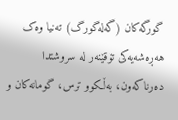گورگەکان (گەلەگورگ) تەنیا وەک هەڕەشەیەکی تۆقێنەر لە سروشتدا دەرناکەون، بەڵکوو ترس، گومانەکان و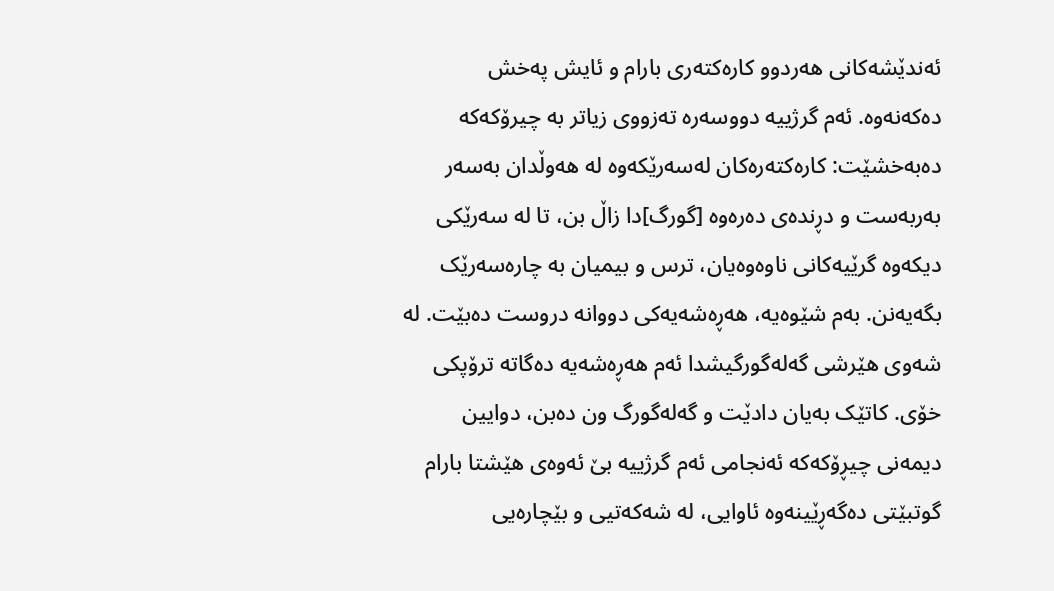ئەندێشەکانی هەردوو کارەکتەری بارام و ئایش پەخش دەکەنەوە. ئەم گرژییە دووسەرە تەزووی زیاتر بە چیرۆکەکە دەبەخشێت: کارەکتەرەکان لەسەرێکەوە لە هەوڵدان بەسەر بەربەست و دڕندەی دەرەوە [گورگ]دا زاڵ بن، تا له سەرێکی دیکەوە گرێیەکانی ناوەوەیان، ترس و بیمیان بە چارەسەرێک بگەیەنن. بەم شێوەیە، هەڕەشەیەکی دووانە دروست دەبێت. لە شەوی هێرشی گەلەگورگیشدا ئەم هەڕەشەیه دەگاتە ترۆپکی خۆی. کاتێک بەیان دادێت و گەلەگورگ ون دەبن، دوایین دیمەنی چیڕۆکەکە ئەنجامی ئەم گرژییە بێ ئەوەی هێشتا بارام گوتبێتی دەگەڕێینەوە ئاوایی، لە شەکەتیی و بێچارەیی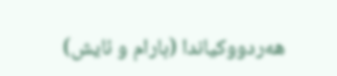هەردووکیاندا (بارام و ئایش)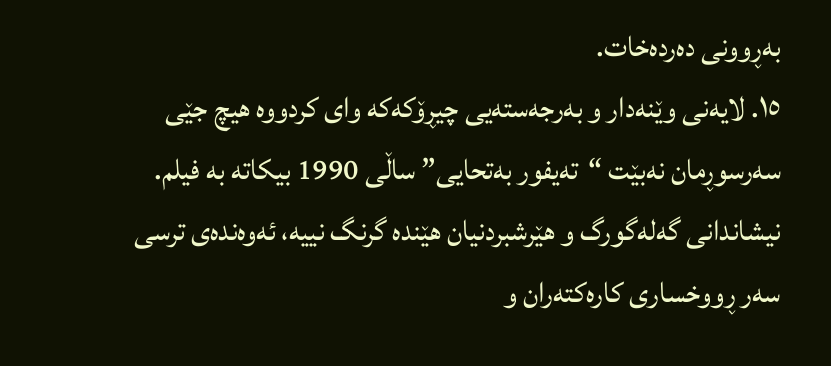بەڕوونی دەردەخات.
١٥. لایەنی وێنەدار و بەرجەستەیی چیڕۆکەکە وای کردووە هیچ جێی سەرسوڕمان نەبێت “تەیفور بەتحایی” ساڵی 1990 بیکاتە بە فیلم. نیشاندانی گەلەگورگ و هێرشبردنیان هێندە گرنگ نییە، ئەوەندەی ترسی سەر ڕووخساری کارەکتەران و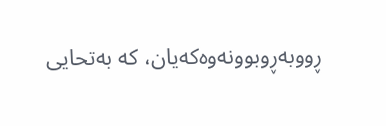ڕووبەڕوبوونەوەکەیان، کە بەتحایی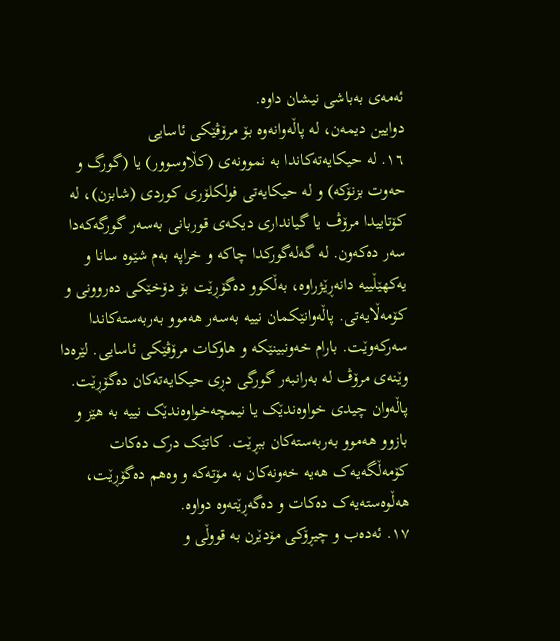ئەمەی بەباشی نیشان داوە.
دوایین دیمەن، لە پاڵەوانەوە بۆ مرۆڤێکی ئاسایی
١٦. لە حیکایەتەکاندا به نموونەی (کڵاوسوور) یا (گورگ و حەوت بزنۆکە) و لە حیکایەتی فولکلۆری کوردی (شابزن)، لە کۆتاییدا مرۆڤ یا گیانداری دیکەی قوربانی بەسەر گورگەکەدا سەر دەکەون. لە گەلەگورکدا چاکە و خراپە بەم شێوە سانا و یەکهێڵییە دانەڕێژراوە، بەڵکوو دەگۆڕێت بۆ دۆخێکی دەروونی و کۆمەڵایەتی. پاڵەوانێکمان نییە بەسەر هەموو بەربەستەکاندا سەرکەوێت. بارام خەونبینێکە و هاوکات مرۆڤێکی ئاسایی. لێرەدا وێنەی مرۆڤ لە بەرانبەر گورگی دڕی حیکایەتەکان دەگۆڕێت. پاڵەوان چیدی خواوەندێک یا نیمچەخواوەندێک نییە بە هێز و بازوو هەموو بەربەستەکان ببڕێت. کاتێک درک دەکات کۆمەڵگەیەک هەیه خەونەکان بە مۆتەکە و وەهم دەگۆڕێت، هەڵوەستەیەک دەکات و دەگەڕێتەوە دواوە.
١٧. ئەدەب و چیڕۆکی مۆدێرن بە قووڵی و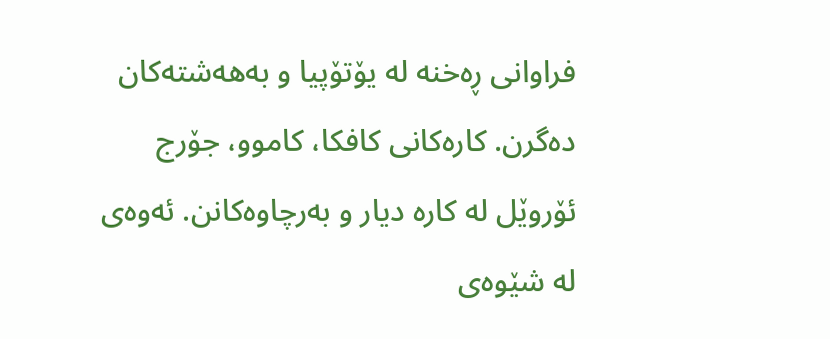فراوانی ڕەخنە له یۆتۆپیا و بەهەشتەکان دەگرن. کارەکانی کافکا، کاموو، جۆرج ئۆروێل لە کارە دیار و بەرچاوەکانن. ئەوەی لە شێوەی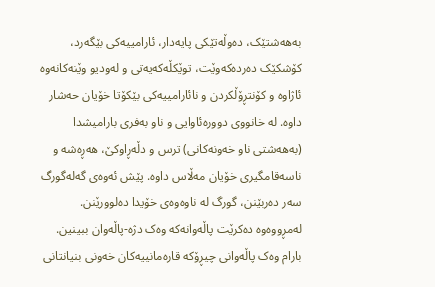بەهەشتێک، دەوڵەتێکی پایەدار، ئارامییەکی بێگەرد، کۆشکێک دەردەکەوێت، توێکڵەکەیەتی و لەودیو وێنەکانەوە ئاژاوە و کۆنتڕۆڵکردن و نائارامییەکی بێکۆتا خۆیان حەشار داوە. لە خانووی دوورەئاوایی و ناو بەفری بارامیشدا (بەهەشتی ناو خەونەکانی) ترس و دڵەڕاوکێ، هەڕەشە و ناسەقامگیری خۆیان مەڵاس داوە. پێش ئەوەی گەلەگورگ سەر دەربێنن، گورگ لە ناوەوەی خۆیدا دەلوورێنن. لەمڕووەوە دەکرێت پاڵەوانەکە وەک دژە-پاڵەوان ببینین. بارام وەک پاڵەوانی چیڕۆکە قارەمانییەکان خەونی بنیانتانی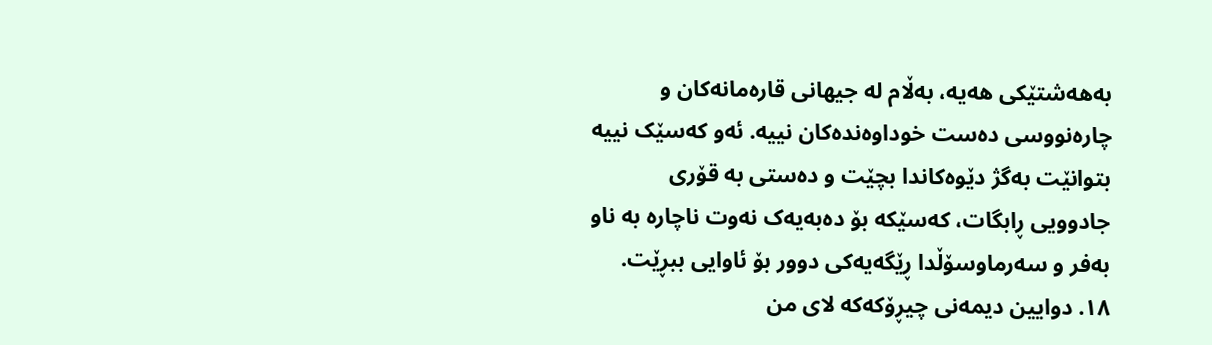بەهەشتێکی هەیە، بەڵام لە جیهانی قارەمانەکان و چارەنووسی دەست خوداوەندەکان نییە. ئەو کەسێک نییە بتوانێت بەگژ دێوەکاندا بچێت و دەستی بە قۆری جادوویی ڕابگات، کەسێکە بۆ دەبەیەک نەوت ناچارە بە ناو بەفر و سەرماوسۆڵدا ڕێگەیەکی دوور بۆ ئاوایی ببڕێت.
١٨. دوایین دیمەنی چیڕۆکەکە لای من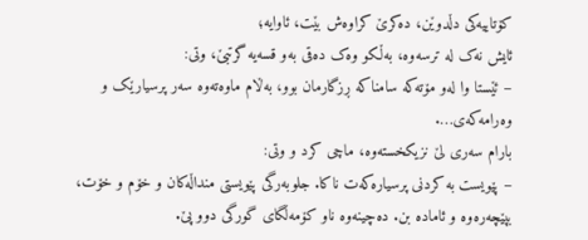کۆتاییەکی دڵدوێن، دەکرێ کراوەش بێت، ئاوایە؛
ئایش نەک لە ترسەوە، بەڵکو وەک دەقی بەو قسەیە گرتبێ، وتی:
– ئێستا وا لەو مۆتەکە سامناکە ڕزگارمان بوو، بەڵام ماوەتەوە سەر پرسیارێک و وەرامەکەی….
بارام سەری لێ نزیکخستەوە، ماچی کرد و وتی:
– پێویست بە کردنی پرسیارەکەت ناکا. جلوبەرگی پێویستی منداڵەکان و خۆم و خۆت، بپێچەرەوە و ئامادە بن. دەچینەوە ناو کۆمەڵگای گورگی دوو پێ.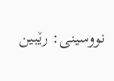نووسینی: رێبین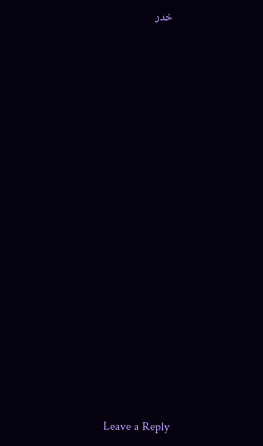خدر

















Leave a Reply